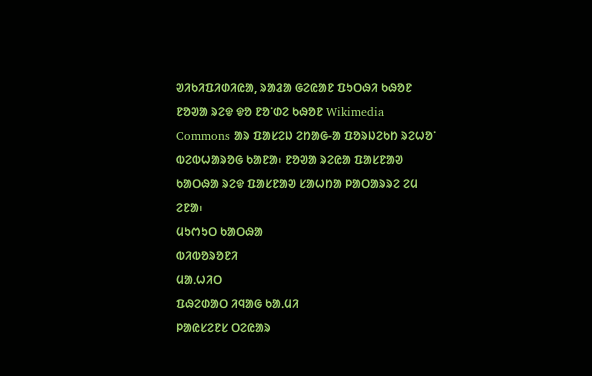ᱣᱤᱠᱤᱯᱤᱰᱤᱭᱟ, ᱨᱟᱲᱟ ᱜᱮᱭᱟᱱ ᱯᱩᱛᱷᱤ ᱠᱷᱚᱱ
ᱱᱚᱣᱟ ᱨᱮᱫ ᱫᱚ ᱱᱚᱸᱰᱮ ᱠᱷᱚᱱ Wikimedia Commons ᱟᱨ ᱯᱟᱥᱮᱡ ᱮᱴᱟᱜ-ᱟ ᱯᱚᱨᱡᱮᱠᱴ ᱨᱮᱦᱚᱸ ᱵᱮᱵᱦᱟᱨᱚᱜ ᱠᱟᱱᱟ᱾ ᱱᱚᱣᱟ ᱨᱮᱭᱟ ᱯᱟᱥᱱᱟᱣ ᱠᱟᱛᱷᱟ ᱨᱮᱫ ᱯᱟᱥᱱᱟᱣ ᱥᱟᱦᱴᱟ ᱞᱟᱛᱟᱨᱨᱮ ᱮᱢ ᱮᱱᱟ᱾
ᱢᱩᱬᱩᱛ ᱠᱟᱛᱷᱟ
ᱵᱤᱵᱚᱨᱚᱱᱤ
ᱢᱟᱹᱦᱤᱛ
ᱯᱷᱮᱰᱟᱛ ᱤᱧᱟᱜ ᱠᱟᱹᱢᱤ
ᱞᱟᱭᱥᱮᱱᱥ ᱛᱮᱭᱟᱨ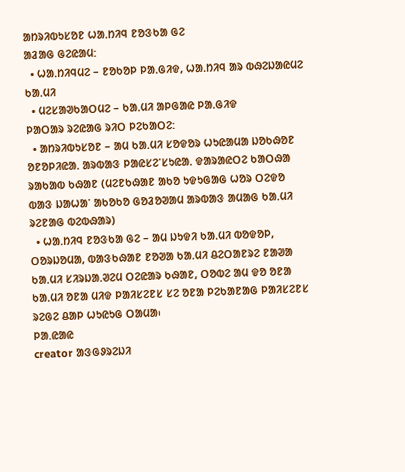ᱟᱴᱨᱤᱵᱩᱥᱚᱱ ᱦᱟᱹᱴᱤᱧ ᱱᱚᱝᱠᱟ ᱜᱮ
ᱟᱲᱟᱜ ᱜᱮᱭᱟᱢ:
  • ᱦᱟᱹᱴᱤᱧᱢᱮ – ᱱᱚᱠᱚᱞ ᱞᱟᱹᱜᱤᱫ, ᱦᱟᱹᱴᱤᱧ ᱟᱨ ᱵᱷᱮᱡᱟᱭᱢᱮ ᱠᱟᱹᱢᱤ
  • ᱢᱮᱥᱟᱣᱠᱟᱛᱢᱮ – ᱠᱟᱹᱢᱤ ᱟᱞᱜᱟᱭ ᱞᱟᱹᱜᱤᱫ
ᱞᱟᱛᱟᱨ ᱨᱮᱭᱟᱜ ᱨᱤᱛ ᱞᱮᱠᱟᱛᱮ:
  • ᱟᱴᱨᱤᱵᱩᱥᱚᱱ – ᱟᱢ ᱠᱟᱹᱢᱤ ᱥᱚᱫᱚᱨ ᱦᱩᱭᱟᱢᱟ ᱡᱚᱠᱷᱚᱱ ᱚᱱᱚᱞᱤᱭᱟᱹ ᱟᱨᱵᱟᱝ ᱞᱟᱭᱥᱮᱸᱥᱩᱭᱟᱹ ᱫᱟᱨᱟᱭᱛᱮ ᱠᱟᱛᱷᱟ ᱨᱟᱠᱟᱵ ᱠᱷᱟᱱ (ᱢᱮᱱᱠᱷᱟᱱ ᱟᱠᱚ ᱩᱫᱩᱜᱟᱜ ᱦᱚᱨ ᱛᱮᱫᱚ ᱵᱟᱝ ᱡᱟᱦᱟᱸ ᱟᱠᱚᱠᱚ ᱜᱚᱲᱚᱣᱟᱢ ᱟᱨᱵᱟᱝ ᱟᱢᱟᱜ ᱠᱟᱹᱢᱤ ᱨᱮᱱᱟᱜ ᱵᱮᱵᱷᱟᱨ)
  • ᱦᱟᱹᱴᱤᱧ ᱱᱚᱝᱠᱟ ᱜᱮ – ᱟᱢ ᱡᱩᱫᱤ ᱠᱟᱹᱢᱤ ᱵᱚᱫᱚᱞ, ᱛᱚᱨᱡᱚᱢᱟ, ᱵᱟᱝᱠᱷᱟᱱ ᱱᱚᱣᱟ ᱠᱟᱹᱢᱤ ᱪᱮᱛᱟᱱᱨᱮ ᱱᱟᱣᱟ ᱠᱟᱹᱢᱤ ᱥᱤᱨᱡᱟᱹᱣᱮᱢ ᱛᱮᱭᱟᱨ ᱠᱷᱟᱱ, ᱛᱚᱵᱮ ᱟᱢ ᱫᱚ ᱚᱱᱟ ᱠᱟᱹᱢᱤ ᱚᱱᱟ ᱢᱤᱫ ᱞᱟᱤᱥᱮᱱᱥ ᱥᱮ ᱚᱱᱟ ᱞᱮᱠᱟᱱᱟᱜ ᱞᱟᱤᱥᱮᱱᱥ ᱨᱮᱜᱮ ᱪᱟᱞ ᱦᱩᱭᱩᱜ ᱛᱟᱢᱟ᱾
ᱞᱟ.ᱭᱟᱭ
creator ᱟᱝᱜᱽᱨᱮᱡᱤ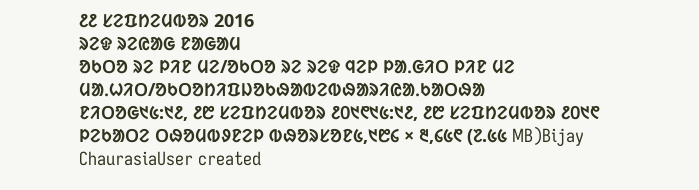᱒᱒ ᱥᱮᱯᱴᱮᱢᱵᱚᱨ 2016
ᱨᱮᱫ ᱨᱮᱭᱟᱜ ᱱᱟᱜᱟᱢ
ᱚᱠᱛᱚ ᱨᱮ ᱞᱤᱱ ᱢᱮ/ᱚᱠᱛᱚ ᱨᱮ ᱨᱮᱫ ᱧᱮᱞ ᱞᱟᱹᱜᱤᱛ ᱞᱤᱱ ᱢᱮ
ᱢᱟᱹᱦᱤᱛ/ᱚᱠᱛᱚᱴᱤᱯᱡᱚᱠᱷᱟᱵᱮᱵᱷᱟᱨᱤᱭᱟᱹᱠᱟᱛᱷᱟ
ᱱᱤᱛᱚᱜ᱑᱕:᱑᱒, ᱒᱘ ᱥᱮᱯᱴᱮᱢᱵᱚᱨ ᱒᱐᱑᱖᱑᱕:᱑᱒, ᱒᱘ ᱥᱮᱯᱴᱮᱢᱵᱚᱨ ᱒᱐᱑᱖ ᱞᱮᱠᱟᱛᱮ ᱛᱷᱚᱢᱵᱽᱱᱮᱞ ᱵᱷᱚᱨᱥᱚᱱ᱕,᱑᱘᱔ × ᱓,᱔᱕᱖ (᱗.᱕᱕ MB)Bijay ChaurasiaUser created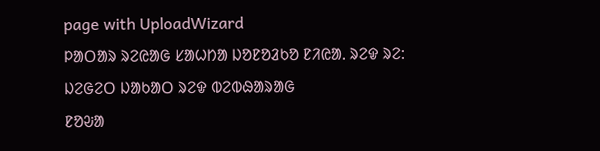page with UploadWizard
ᱞᱟᱛᱟᱨ ᱨᱮᱭᱟᱜ ᱥᱟᱦᱴᱟ ᱡᱚᱱᱚᱲᱠᱚ ᱱᱤᱭᱟᱹ ᱨᱮᱫ ᱨᱮ:
ᱡᱮᱜᱮᱛ ᱡᱟᱠᱟᱛ ᱨᱮᱫ ᱵᱮᱵᱷᱟᱨᱟᱜ
ᱱᱚᱶᱟ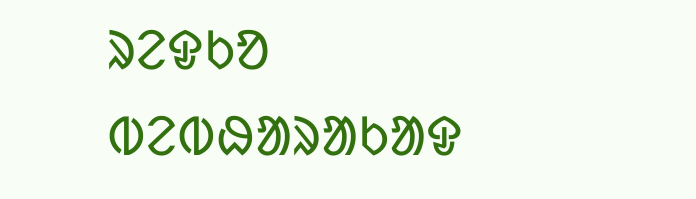ᱨᱮᱫᱠᱚ ᱵᱮᱵᱷᱟᱨᱟᱠᱟᱫ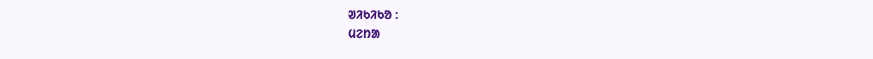ᱣᱤᱠᱤᱠᱚ :
ᱢᱮᱴᱟ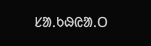ᱥᱟᱹᱠᱷᱭᱟᱹᱛ